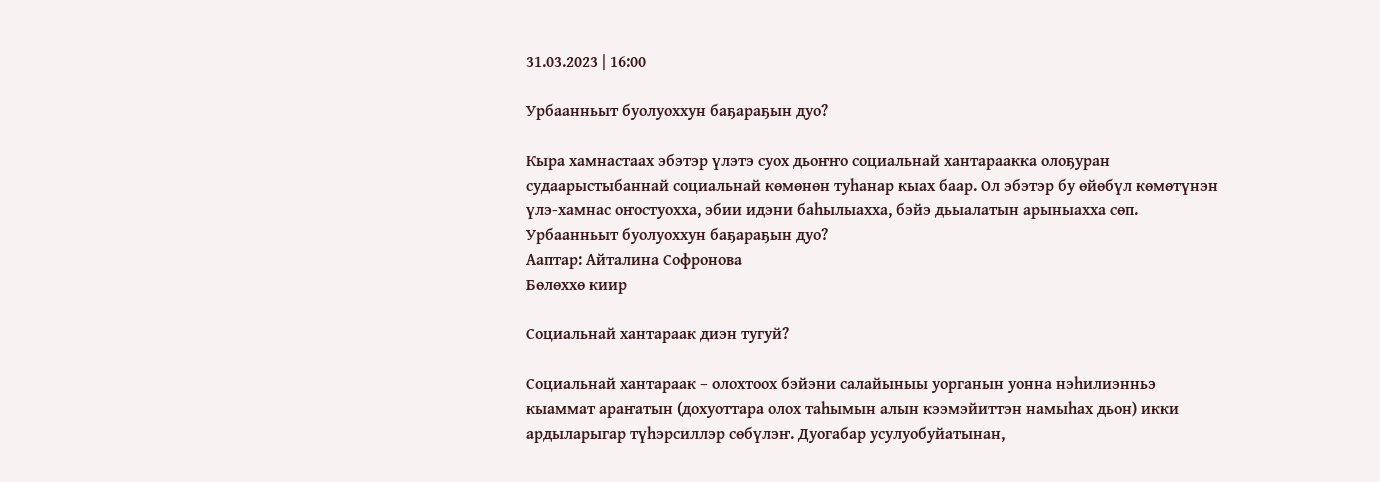31.03.2023 | 16:00

Урбаанньыт буолуоххун баҕараҕын дуо?

Кыра хамнастаах эбэтэр үлэтэ суох дьоҥҥо социальнай хантараакка олоҕуран судаарыстыбаннай социальнай көмөнөн туһанар кыах баар. Ол эбэтэр бу өйөбүл көмөтүнэн үлэ-хамнас оҥостуохха, эбии идэни баһылыахха, бэйэ дьыалатын арыныахха сөп.
Урбаанньыт буолуоххун баҕараҕын дуо?
Ааптар: Айталина Софронова
Бөлөххө киир

Социальнай хантараак диэн тугуй?

Социальнай хантараак – олохтоох бэйэни салайыныы уорганын уонна нэһилиэнньэ кыаммат араҥатын (дохуоттара олох таһымын алын кээмэйиттэн намыһах дьон) икки ардыларыгар түһэрсиллэр сөбүлэҥ. Дуогабар усулуобуйатынан,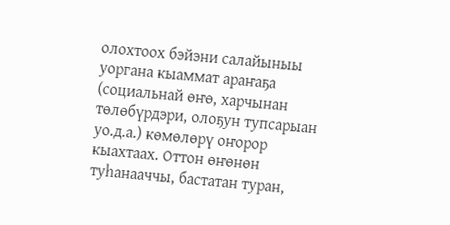олохтоох бэйэни салайыныы уоргана кыаммат араҥаҕа (социальнай өҥө, харчынан төлөбүрдэри, олоҕун тупсарыан уо.д.а.) көмөлөрү оҥорор кыахтаах. Оттон өҥөнөн туһанааччы, бастатан туран,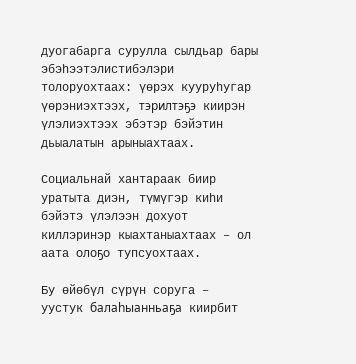дуогабарга сурулла сылдьар бары эбэһээтэлистибэлэри толоруохтаах: үөрэх кууруһугар үөрэниэхтээх, тэрилтэҕэ киирэн үлэлиэхтээх эбэтэр бэйэтин дьыалатын арыныахтаах.

Социальнай хантараак биир уратыта диэн, түмүгэр киһи бэйэтэ үлэлээн дохуот киллэринэр кыахтаныахтаах – ол аата олоҕо тупсуохтаах.

Бу өйөбүл сүрүн соруга –  уустук балаһыанньаҕа киирбит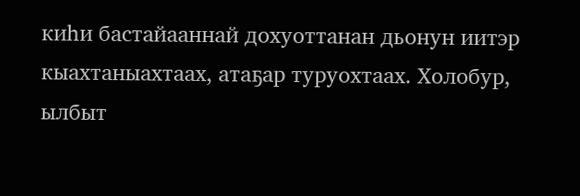киһи бастайааннай дохуоттанан дьонун иитэр кыахтаныахтаах, атаҕар туруохтаах. Холобур, ылбыт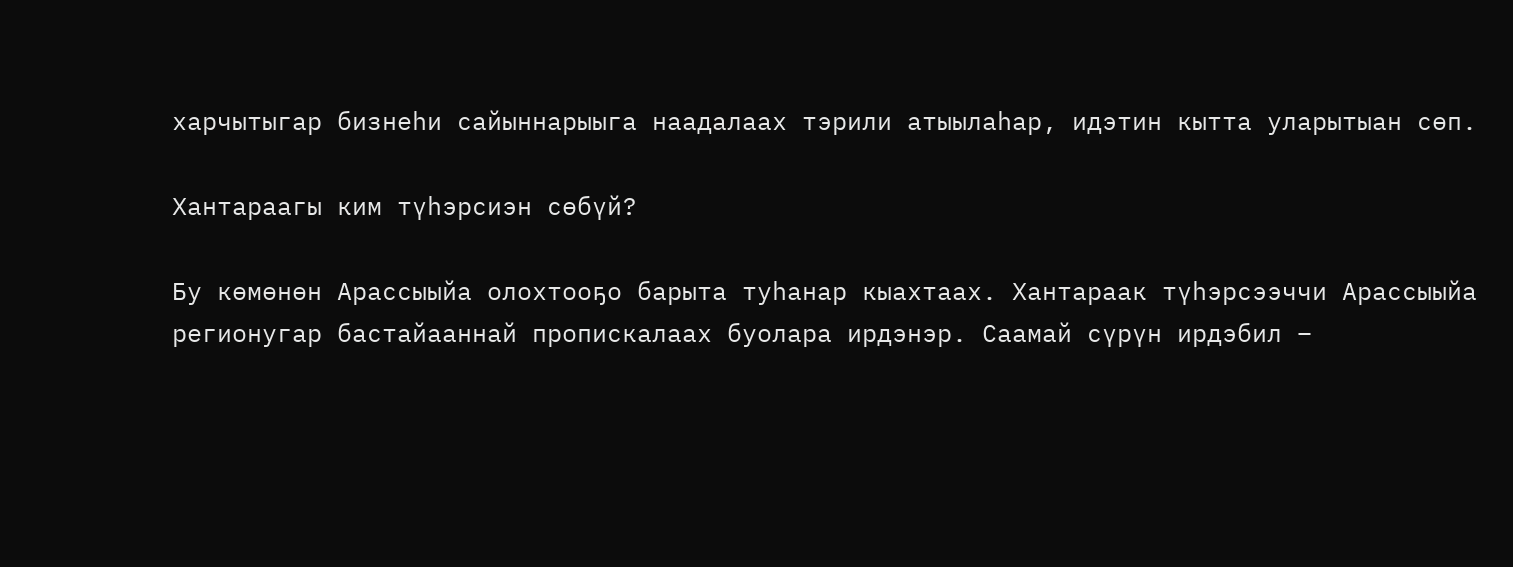харчытыгар бизнеһи сайыннарыыга наадалаах тэрили атыылаһар, идэтин кытта уларытыан сөп.

Хантараагы ким түһэрсиэн сөбүй?

Бу көмөнөн Арассыыйа олохтооҕо барыта туһанар кыахтаах. Хантараак түһэрсээччи Арассыыйа регионугар бастайааннай пропискалаах буолара ирдэнэр. Саамай сүрүн ирдэбил –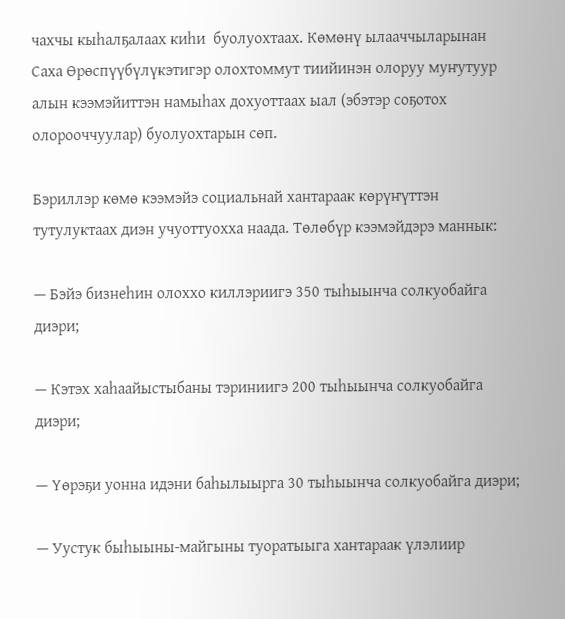чахчы кыһалҕалаах киһи  буолуохтаах. Көмөнү ылааччыларынан Саха Өрөспүүбүлүкэтигэр олохтоммут тиийинэн олоруу муҥутуур алын кээмэйиттэн намыһах дохуоттаах ыал (эбэтэр соҕотох олорооччуулар) буолуохтарын сөп.

Бэриллэр көмө кээмэйэ социальнай хантараак көрүҥүттэн тутулуктаах диэн учуоттуохха наада. Төлөбүр кээмэйдэрэ маннык:

— Бэйэ бизнеһин олоххо киллэриигэ 350 тыһыынча солкуобайга диэри;

— Кэтэх хаһаайыстыбаны тэриниигэ 200 тыһыынча солкуобайга диэри;

— Үөрэҕи уонна идэни баһылыырга 30 тыһыынча солкуобайга диэри;

— Уустук быһыыны-майгыны туоратыыга хантараак үлэлиир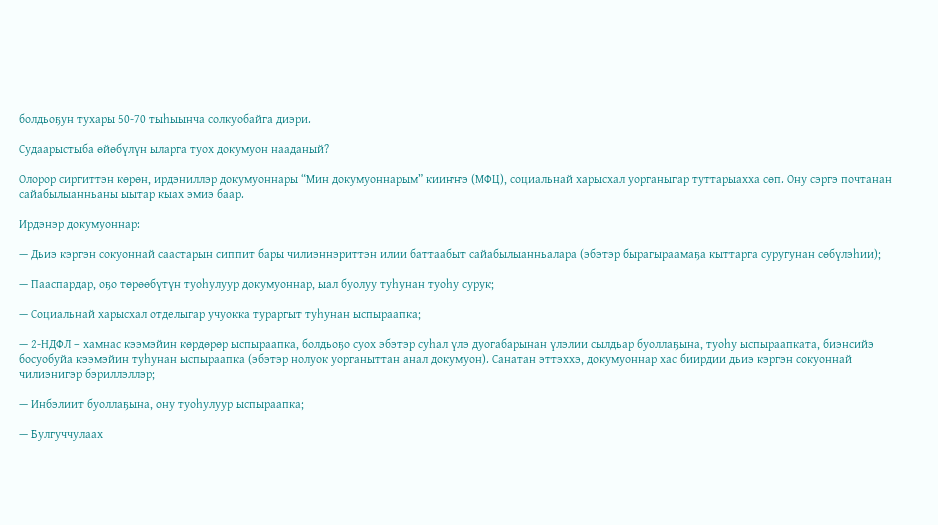болдьоҕун тухары 50-70 тыһыынча солкуобайга диэри.

Судаарыстыба өйөбүлүн ыларга туох докумуон нааданый?

Олорор сиргиттэн көрөн, ирдэниллэр докумуоннары “Мин докумуоннарым” кииҥҥэ (МФЦ), социальнай харысхал уорганыгар туттарыахха сөп. Ону сэргэ почтанан сайабылыанньаны ыытар кыах эмиэ баар.

Ирдэнэр докумуоннар:

— Дьиэ кэргэн сокуоннай саастарын сиппит бары чилиэннэриттэн илии баттаабыт сайабылыанньалара (эбэтэр бырагыраамаҕа кыттарга суругунан сөбүлэһии);

— Пааспардар, оҕо төрөөбүтүн туоһулуур докумуоннар, ыал буолуу туһунан туоһу сурук;

— Социальнай харысхал отделыгар учуокка тураргыт туһунан ыспыраапка;

— 2-НДФЛ – хамнас кээмэйин көрдөрөр ыспыраапка, болдьоҕо суох эбэтэр суһал үлэ дуогабарынан үлэлии сылдьар буоллаҕына, туоһу ыспыраапката, биэнсийэ босуобуйа кээмэйин туһунан ыспыраапка (эбэтэр нолуок уорганыттан анал докумуон). Санатан эттэххэ, докумуоннар хас биирдии дьиэ кэргэн сокуоннай чилиэнигэр бэриллэллэр;

— Инбэлиит буоллаҕына, ону туоһулуур ыспыраапка;

— Булгуччулаах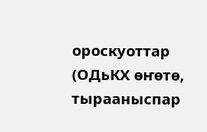ороскуоттар (ОДьКХ өҥөтө, тырааныспар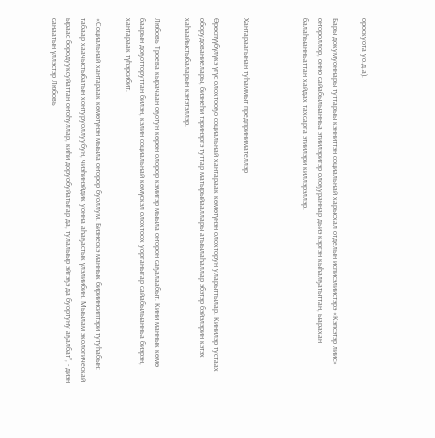ороскуота уо.д.а).

Бары докумуоннары туттарыы кэнниттэн социальнай харысхал отделын исписэлиистэрэ «Кэпсэтэр лиис» оҥороллор, онно сайабылыанньа этиилэригэр олоҕураннар дьиэ кэргэн кыһалҕатыттан, ыарахан балаһыанньаттан хайдах тахсарга этиилэри киллэрэллэр.



Хантараагынан туһаммыт предпринимателлэр

Өрөспүүбүлүкэ үгүс олохтооҕо социальнай хантараак көмөтүнэн олохторун уларыттылар. Кинилэр тустаах оборудованиелары, бизнеһи тэринэргэ туттар матырыйааллары атыылаһаллар эбэтэр бэйэлэрин кэтэх хаһаайыстыбаларын кэҥэтэллэр.

Любовь Троева кырачаан оҕотун көрөн олорор кэмигэр мыыла оҥорон саҕалаабыт. Кини маннык көмө баарын доҕотторуттан билэн, кэлин социальнай көмүскэл олохтоох уорганыгар сайабылыанньа биэрэн, хантараак түһэрсибит.

«Социальнай хантараак көмөтүнэн мыыла оҥорор буоллум. Бизнескэ маннык бириинсиптэри тутуһабын: табаар хаачыстыбатын хонтуруоллуубун, чиэһинэйдик уонна аһаҕастык үлэлиибин. Мыылам экологическай ыраас бородууксуйаттан оҥоһуллар, киһи доруобуйатыгар да, тулалыыр эйгэҕэ да буортуну аҕалбат”, - диэн санаатын үллэстэр Любовь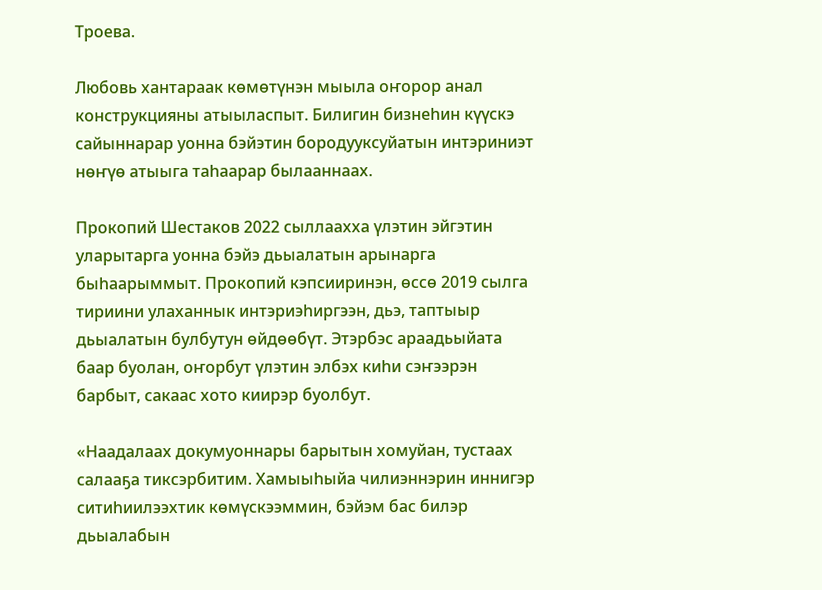Троева.

Любовь хантараак көмөтүнэн мыыла оҥорор анал конструкцияны атыыласпыт. Билигин бизнеһин күүскэ сайыннарар уонна бэйэтин бородууксуйатын интэриниэт нөҥүө атыыга таһаарар былааннаах.

Прокопий Шестаков 2022 сыллаахха үлэтин эйгэтин уларытарга уонна бэйэ дьыалатын арынарга быһаарыммыт. Прокопий кэпсииринэн, өссө 2019 сылга тириини улаханнык интэриэһиргээн, дьэ, таптыыр дьыалатын булбутун өйдөөбүт. Этэрбэс араадьыйата баар буолан, оҥорбут үлэтин элбэх киһи сэҥээрэн барбыт, сакаас хото киирэр буолбут.

«Наадалаах докумуоннары барытын хомуйан, тустаах салааҕа тиксэрбитим. Хамыыһыйа чилиэннэрин иннигэр ситиһиилээхтик көмүскээммин, бэйэм бас билэр дьыалабын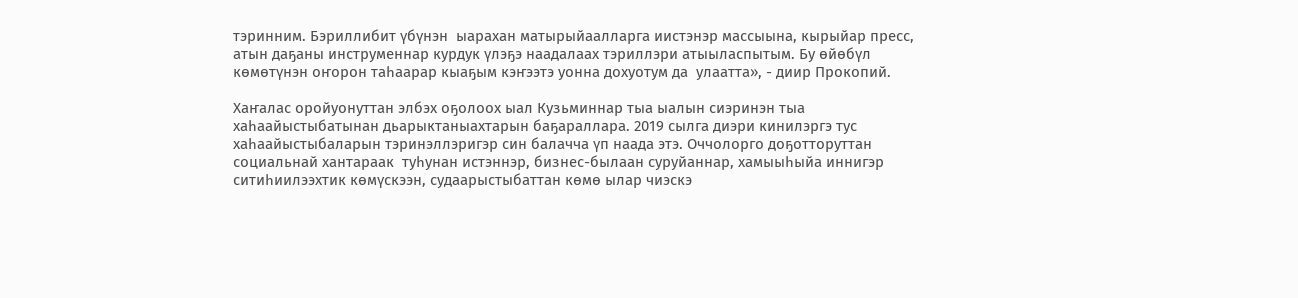тэринним. Бэриллибит үбүнэн  ыарахан матырыйаалларга иистэнэр массыына, кырыйар пресс, атын даҕаны инструменнар курдук үлэҕэ наадалаах тэриллэри атыыласпытым. Бу өйөбүл көмөтүнэн оҥорон таһаарар кыаҕым кэҥээтэ уонна дохуотум да  улаатта», - диир Прокопий.

Хаҥалас оройуонуттан элбэх оҕолоох ыал Кузьминнар тыа ыалын сиэринэн тыа хаһаайыстыбатынан дьарыктаныахтарын баҕараллара. 2019 сылга диэри кинилэргэ тус хаһаайыстыбаларын тэринэллэригэр син балачча үп наада этэ. Оччолорго доҕотторуттан социальнай хантараак  туһунан истэннэр, бизнес-былаан суруйаннар, хамыыһыйа иннигэр ситиһиилээхтик көмүскээн, судаарыстыбаттан көмө ылар чиэскэ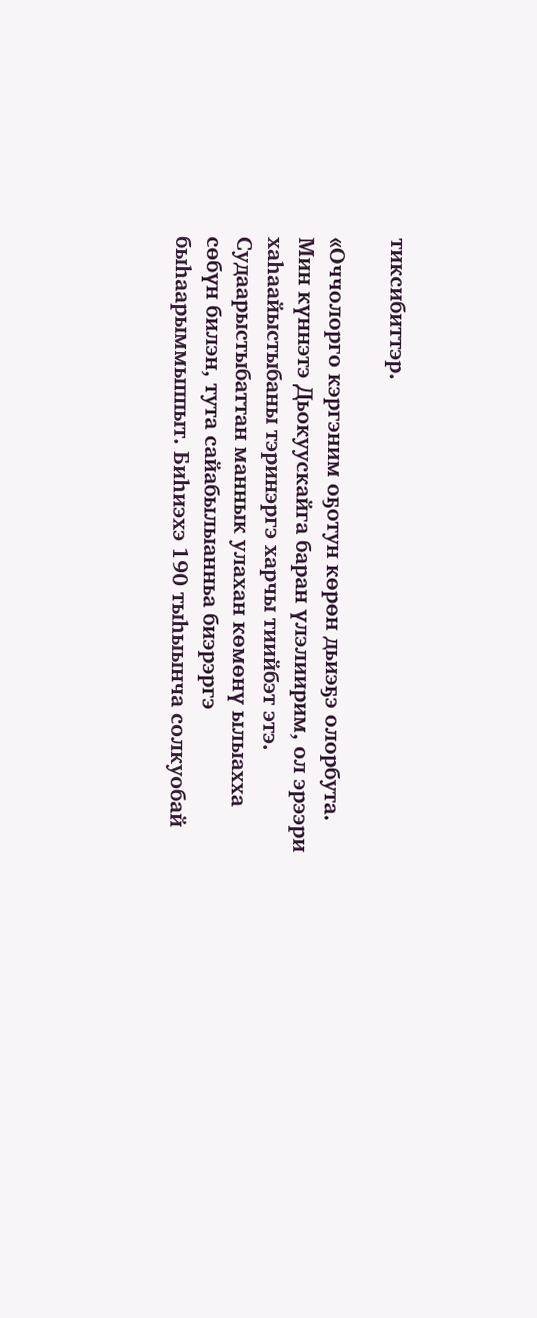тиксибиттэр.

«Оччолорго кэргэним оҕотун көрөн дьиэҕэ олорбута. Мин күннэтэ Дьокуускайга баран үлэлиирим, ол эрээри хаһаайыстыбаны тэринэргэ харчы тиийбэт этэ. Судаарыстыбаттан маннык улахан көмөнү ылыахха сөбүн билэн, тута сайабылыанньа биэрэргэ быһаарыммыппыт. Биһиэхэ 190 тыһыынча солкуобай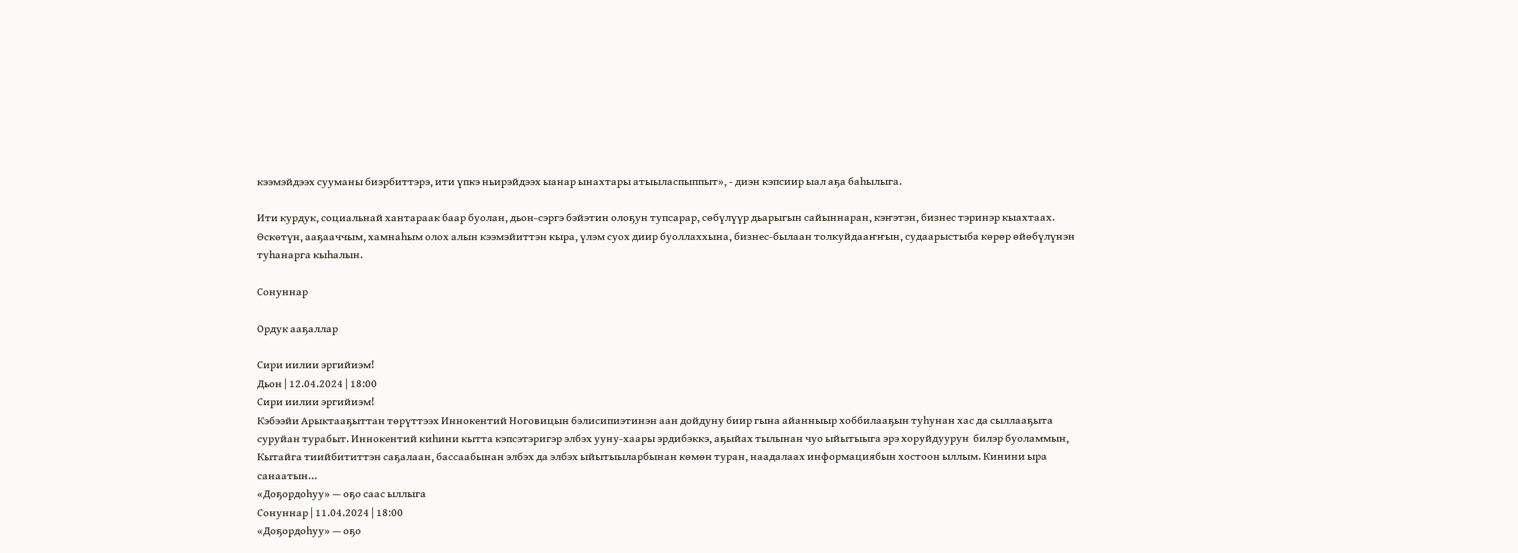кээмэйдээх сууманы биэрбиттэрэ, ити үпкэ ньирэйдээх ыанар ынахтары атыыласпыппыт», - диэн кэпсиир ыал аҕа баһылыга.

Ити курдук, социальнай хантараак баар буолан, дьон-сэргэ бэйэтин олоҕун тупсарар, сөбүлүүр дьарыгын сайыннаран, кэҥэтэн, бизнес тэринэр кыахтаах.
Өскөтүн, ааҕааччым, хамнаһым олох алын кээмэйиттэн кыра, үлэм суох диир буоллаххына, бизнес-былаан толкуйдааҥҥын, судаарыстыба көрөр өйөбүлүнэн туһанарга кыһалын.

Сонуннар

Ордук ааҕаллар

Сири иилии эргийиэм!
Дьон | 12.04.2024 | 18:00
Сири иилии эргийиэм!
Кэбээйи Арыктааҕыттан төрүттээх Иннокентий Ноговицын бэлисипиэтинэн аан дойдуну биир гына айанныыр хоббилааҕын туһунан хас да сыллааҕыта суруйан турабыт. Иннокентий киһини кытта кэпсэтэригэр элбэх ууну-хаары эрдибэккэ, аҕыйах тылынан чуо ыйытыыга эрэ хоруйдуурун  билэр буоламмын, Кытайга тиийбититтэн саҕалаан, бассаабынан элбэх да элбэх ыйытыыларбынан көмөн туран, наадалаах информациябын хостоон ыллым. Кинини ыра санаатын...
«Доҕордоһуу» — оҕо саас ыллыга
Сонуннар | 11.04.2024 | 18:00
«Доҕордоһуу» — оҕо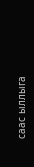саас ыллыга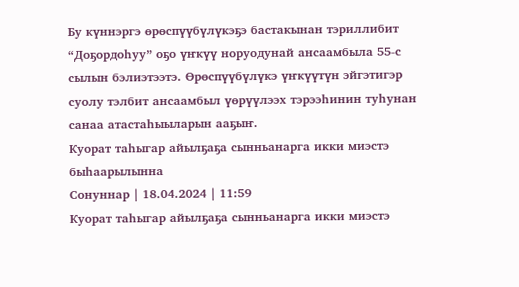Бу күннэргэ өрөспүүбүлүкэҕэ бастакынан тэриллибит “Доҕордоһуу” оҕо үҥкүү норуодунай ансаамбыла 55-с сылын бэлиэтээтэ. Өрөспүүбүлүкэ үҥкүүтүн эйгэтигэр суолу тэлбит ансаамбыл үөрүүлээх тэрээһинин туһунан санаа атастаһыыларын ааҕыҥ.
Куорат таһыгар айылҕаҕа сынньанарга икки миэстэ быһаарылынна
Сонуннар | 18.04.2024 | 11:59
Куорат таһыгар айылҕаҕа сынньанарга икки миэстэ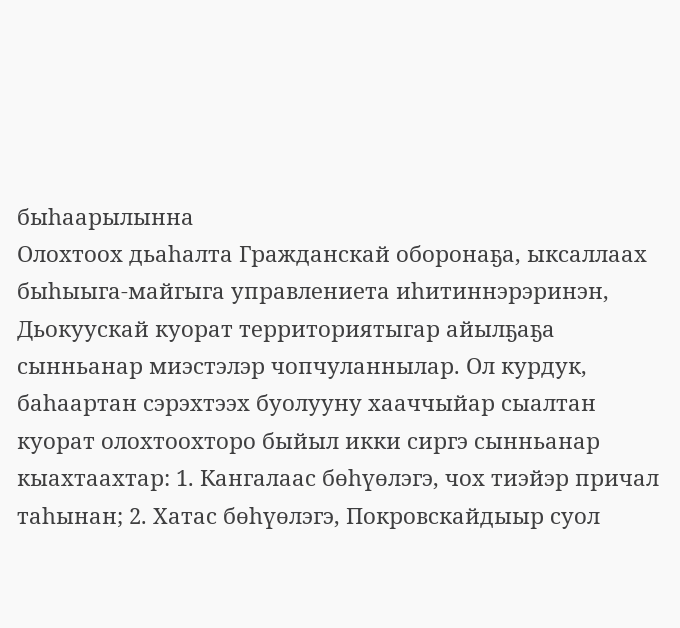быһаарылынна
Олохтоох дьаһалта Гражданскай оборонаҕа, ыксаллаах быһыыга-майгыга управлениета иһитиннэрэринэн, Дьокуускай куорат территориятыгар айылҕаҕа сынньанар миэстэлэр чопчуланнылар. Ол курдук, баһаартан сэрэхтээх буолууну хааччыйар сыалтан куорат олохтоохторо быйыл икки сиргэ сынньанар кыахтаахтар: 1. Кангалаас бөһүөлэгэ, чох тиэйэр причал таһынан; 2. Хатас бөһүөлэгэ, Покровскайдыыр суол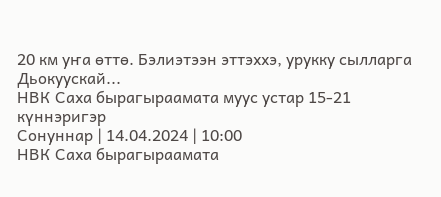20 км уҥа өттө. Бэлиэтээн эттэххэ, урукку сылларга Дьокуускай...
НВК Саха бырагыраамата муус устар 15-21 күннэригэр
Сонуннар | 14.04.2024 | 10:00
НВК Саха бырагыраамата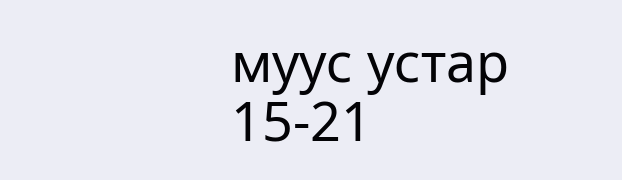муус устар 15-21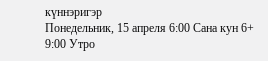күннэригэр
Понедельник, 15 апреля 6:00 Сана кун 6+ 9:00 Утро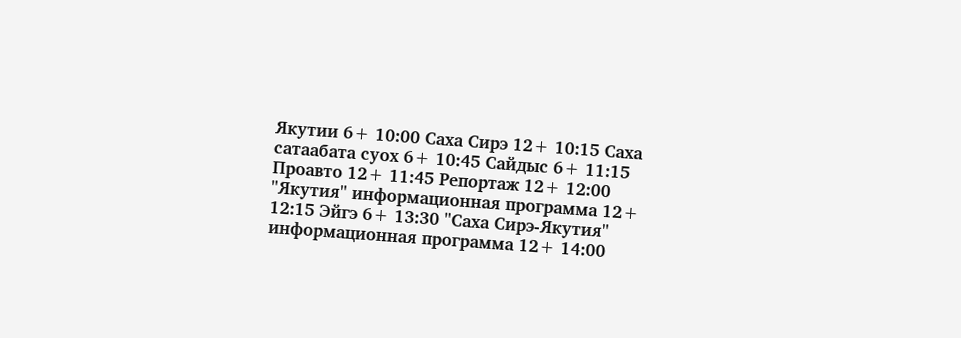Якутии 6+ 10:00 Саха Сирэ 12+ 10:15 Саха сатаабата суох 6+ 10:45 Сайдыс 6+ 11:15 Проавто 12+ 11:45 Репортаж 12+ 12:00 "Якутия" информационная программа 12+ 12:15 Эйгэ 6+ 13:30 "Саха Сирэ-Якутия" информационная программа 12+ 14:00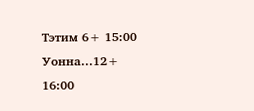Тэтим 6+ 15:00 Уонна...12+ 16:00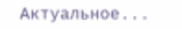Актуальное...